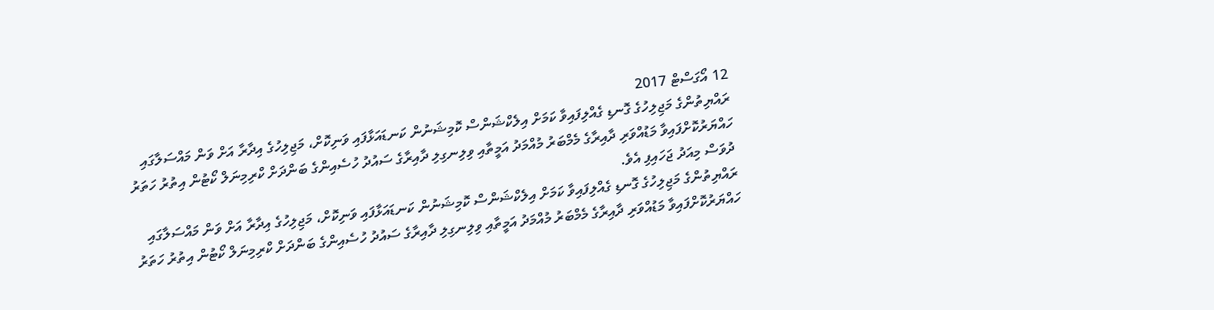12 އޯގަސްޓް 2017
ރައްޔިތުންގެ މަޖިލިހުގެ ގޮނޑި ގެއްލިފައިވާ ކަމަށް އިލެކްޝަންސް ކޮމިޝަނުން ކަނޑައަޅާފައި ވަނިކޮށް، މަޖިލިހުގެ އިދާރާ އަށް ވަން މައްސަލާގައި ހައްޔަރުކޮށްފައިވާ މަޑުއްވަރި ދާއިރާގެ މެމްބަރު މުއްމަދު އަމީތާއި ވިލިނގިލި ދާއިރާގެ ސައުދު ހުސެއިންގެ ބަންދަށް ކްރިމިނަލް ކޯޓުން އިތުރު ހަތަރު ދުވަސް މިއަދު ޖަހައިފި އެވެ.
ރައްޔިތުންގެ މަޖިލިހުގެ ގޮނޑި ގެއްލިފައިވާ ކަމަށް އިލެކްޝަންސް ކޮމިޝަނުން ކަނޑައަޅާފައި ވަނިކޮށް، މަޖިލިހުގެ އިދާރާ އަށް ވަން މައްސަލާގައި ހައްޔަރުކޮށްފައިވާ މަޑުއްވަރި ދާއިރާގެ މެމްބަރު މުއްމަދު އަމީތާއި ވިލިނގިލި ދާއިރާގެ ސައުދު ހުސެއިންގެ ބަންދަށް ކްރިމިނަލް ކޯޓުން އިތުރު ހަތަރު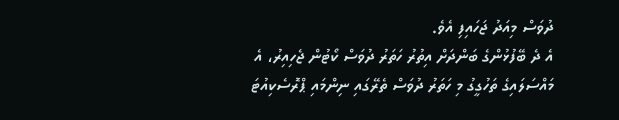ދުވަސް މިއަދު ޖަހައިފި އެވެ.
އެ ދެ ބޭފުޅުންގެ ބަންދަށް އިތުރު ހަތަރު ދުވަސް ކޯޓުން ޖެހިއިރު، އެ މައްސަލައިގެ ތަހުގީގު މި ހަތަރު ދުވަސް ތެރޭގައި ނިންމައި ޕްރޮސެކިއުޓަ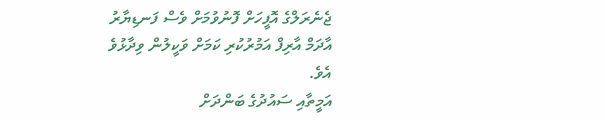ޖެނެރަލްގެ އޮފީހަށް ފޮނުވުމަށް ވެސް ފަނޑިޔާރު އާދަމް އާރިފް އަމުރުކުރި ކަމަށް ވަކީލުން ވިދާޅުވެ އެވެ.
އަމީތާއި ސައުދުގެ ބަންދަށް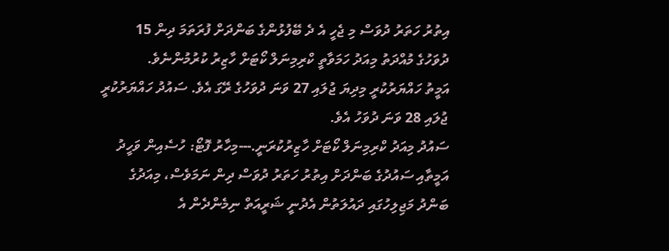އިތުރު ހަތަރު ދުވަސް މި ޖެހީ އެ ދެ ބޭފުޅުންގެ ބަންދަށް ފުރަތަމަ ދިން 15 ދުވަހުގެ މުއްދަތު މިއަދު ހަމަވާތީ ކްރިމިނަލް ކޯޓަށް ހާޒިރު ކުރުމުންނެވެ.
އަމީތު ހައްޔަރުކުރީ މިދިޔަ ޖުލައި 27 ވަނަ ދުވަހުގެ ރޭގަ އެވެ. ސައުދު ހައްޔަރުކުރީ ޖުލައި 28 ވަނަ ދުވަހު އެވެ.
ސައުދު މިއަދު ކްރިމިނަލް ކޯޓަށް ހާޒިރުކުރަނީ.---މިހާރު ފޮޓޯ: ހުސެއިން ވަހީދު
އަމީތާއި ސައުދުގެ ބަންދަށް އިތުރު ހަތަރު ދުވަސް ދިން ނަމަވެސް، މިއަދުގެ ބަންދު މަޖިލިހުގައި ދައުލަތުން އެދުނީ ޝަރީއަތް ނިމެންދެން އެ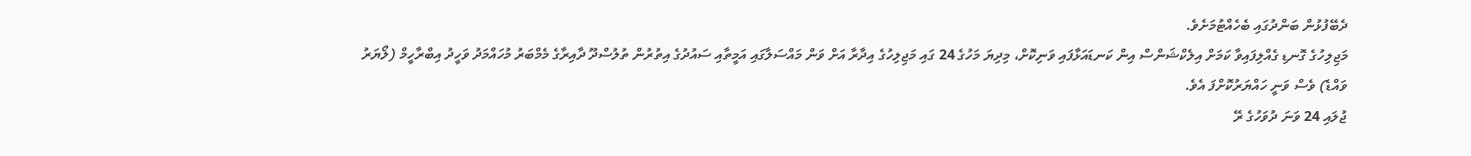ދެބޭފުޅުން ބަންދުގައި ބެހެއްޓުމަށެވެ.
މަޖިލިހުގެ ގޮނޑި ގެއްލިފައިވާ ކަމަށް އިލެކްޝަންސް އިން ކަނޑައަޅާފައި ވަނިކޮށް، މިދިޔަ މަހުގެ 24 ގައި މަޖިލިހުގެ އިދާރާ އަށް ވަން މައްސަލާގައި އަމީތާއި ސައުދުގެ އިތުރުން ތުލުސްދޫ ދާއިރާގެ މެމްބަރު މުހައްމަދު ވަހީދު އިބްރާހީމް (ލޯޔަރު ވައްޑެ) ވެސް ވަނީ ހައްޔަރުކޮށްފަ އެވެ.
ޖުލައި 24 ވަނަ ދުވަހުގެ ރޭ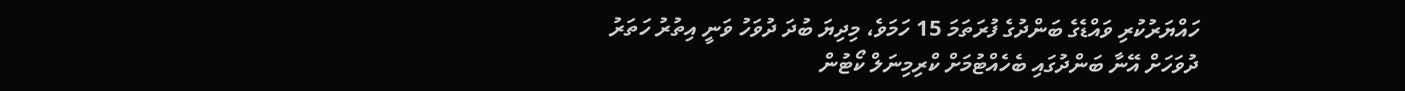ހައްޔަރުކުރި ވައްޑެގެ ބަންދުގެ ފުރަތަމަ 15 ހަމަވެ، މިދިޔަ ބުދަ ދުވަހު ވަނީ އިތުރު ހަތަރު ދުވަހަށް އޭނާ ބަންދުގައި ބެހެއްޓުމަށް ކްރިމިނަލް ކޯޓުން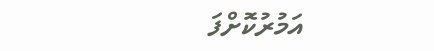އަމުރުކޮށްފަ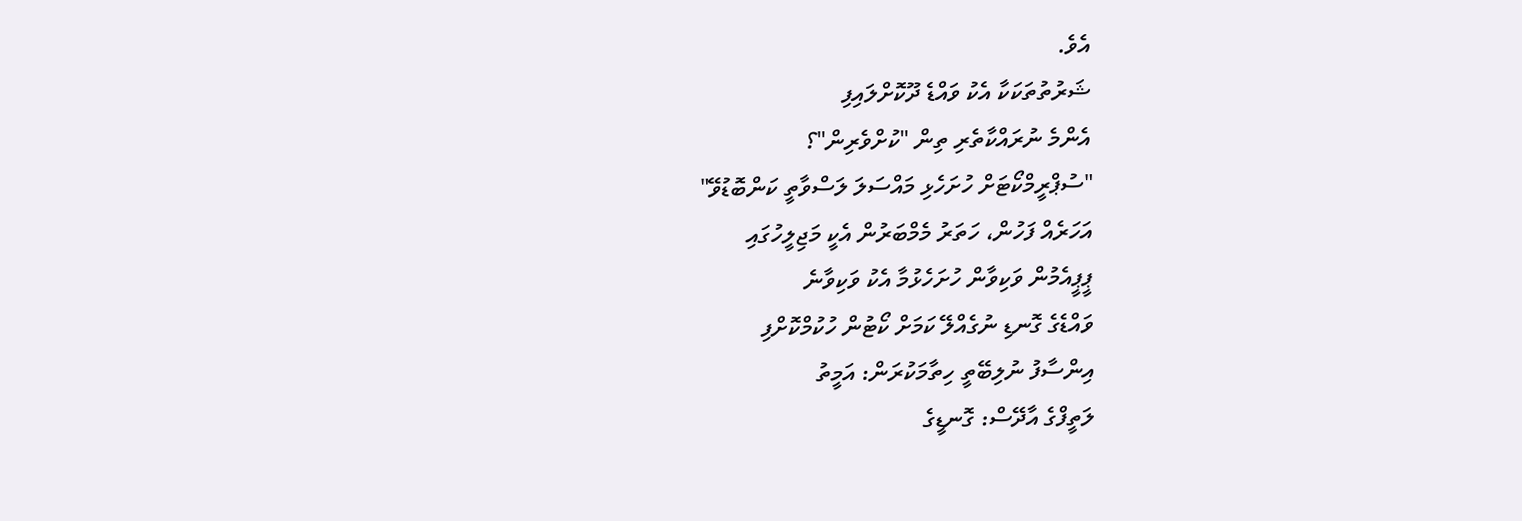އެވެ.
ޝަރުތުތަކަކާ އެކު ވައްޑެ ދޫކޮށްލައިފި
އެންމެ ނުރައްކާތެރި ތިން "ކުށްވެރިން"؟
"ސުޕްރީމްކޯޓަށް ހުށަހެޅި މައްސަލަ ލަސްވާތީ ކަންބޮޑުވޭ"
އަހަރެއް ފަހުން، ހަތަރު މެމްބަރުން އެކީ މަޖިލީހުގައި
ޕީޕީއެމުން ވަކިވާން ހުށަހެޅުމާ އެކު ވަކިވާނެ
ވައްޑެގެ ގޮނޑި ނުގެއްލޭ ކަމަށް ކޯޓުން ހުކުމްކޮށްފި
އިންސާފު ނުލިބޭތީ ހިތާމަކުރަން: އަމީތު
ލަތީފްގެ އާދޭސް: ގޮނޑީގެ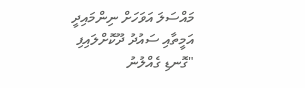މައްސަލަ އަވަހަށް ނިންމައިދީ
އަމީތާއި ސައުދު ދޫކޮށްލައިފި
"ގޮނޑި ގެއްލުނު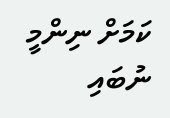ކަމަށް ނިންމީ ނުބައި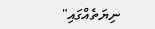ނިޔަތެއްގައި"